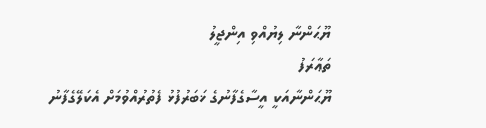ޔޫޙަންނާ ލިޔުއްވި އިންޖީލު
ތަޢާރަފު
ޔޫޙަންނާއަކީ އީސާގެފާނުގެ ޚަބަރުފުޅު ފެތުރުއްވުމަށް އެކަލޭގެފާނު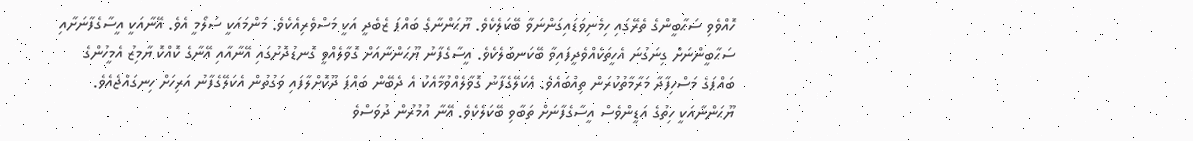ހޮއްވެވި ސަޙާބީންގެ ތެރޭގައި ހިމެނިވަޑައިގަންނަވާ ބޭކަލެކެވެ. ޔޫޙަންނާގެ ބައްޕަ ޒެބެދީ އަކީ މަސްވެރިއެކެވެ. މަންމައަކީ ސަލޯމީ އެވެ. އޭނާއަކީ އީސާގެފާނަށާއި ސަޙާބީންނަށް ގިނަގުނަ އެހީތަކެއްވެދީފައިވާ ބޭކަނބަލެކެވެ. އީސާގެފާނު ޔޫޙަންނާއަށް ގޮވާލެއްވީ ގޮނޑުދޮށުގައި އޭނާއާއި އޭނާގެ ކޮއްކޮ ޔާމިޒު އެމީހުންގެ ބައްޕަގެ މަސްހިފާދާ މަރާމާތުކުރަން ތިއްބައެވެ. އެކަލޭގެފާނު ގޮވާލެއްވުމާއެކު އެ ދެބޭން ބައްޕަ ދޫކޮށްލާފައި ވަގުތުން އެކަލޭގެފާނު އަރިހަށް ހިނގައްޖެއެވެ.
ޔޫޙަންނާއަކީ ހިތުގެ އަޑީންވެސް އީސާގެފާނަށް ތަބާވި ބޭކަލެކެވެ. އޭނާ އުމުރުން ދުވަސްވެ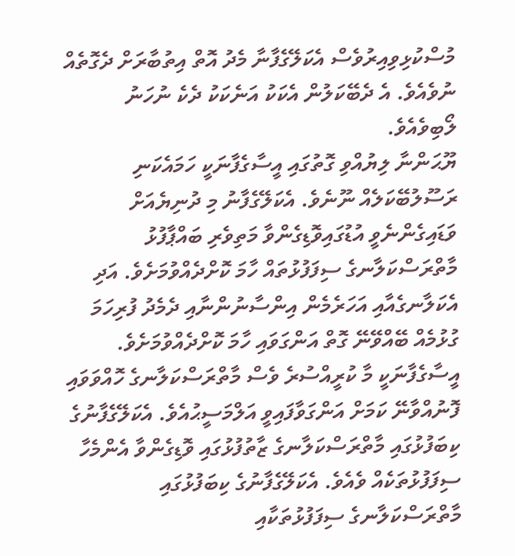މުސްކުޅިވިއިރުވެސް އެކަލޭގެފާނާ މެދު އޮތް އިތުބާރަށް ދެގޮތެއް ނުވެއެވެ. އެ ދެބޭކަލުން އެކަކު އަނެކަކު ދެކެ ނުހަނު ލޯބިވެއެވެ.
ޔޫޙަންނާ ލިޔުއްވި ގޮތުގައި އީސާގެފާނަކީ ހަމައެކަނި ރަސޫލުބޭކަލެއް ނޫނެވެ. އެކަލޭގެފާނު މި ދުނިޔެއަށް ވަޑައިގެންނެވީ އުޑުގައިވޮޑިގެންވާ މަތިވެރި ބައްޕާފުޅު މާތްރަސްކަލާނގެ ސިފަފުޅުތައް ހާމަ ކޮށްދެއްވުމަށެވެ. އަދި އެކަލާނގެއާއި އަހަރެމެން އިންސާނުންނާއި ދެމެދު ފުރިހަމަ ގުޅުމެއް ބޭއްވޭނޭ ގޮތް އަންގަވައި ހާމަ ކޮށްދެއްވުމަށެވެ. އީސާގެފާނަކީ މާ ކުރީއްސުރެ ވެސް މާތްރަސްކަލާނގެ ހޮއްވަވައި ފޮނުއްވާނޭ ކަމަށް އަންގަވާފައިވީ އަލްމަސީޙުއެވެ. އެކަލޭގެފާނުގެ ކިބަފުޅުގައި މާތްރަސްކަލާނގެ ޒާތުފުޅުގައި ވޮޑިގެންވާ އެންމެހާ ސިފަފުޅުތަކެއް ވެއެވެ. އެކަލޭގެފާނުގެ ކިބަފުޅުގައި މާތްރަސްކަލާނގެ ސިފަފުޅުތަކާއި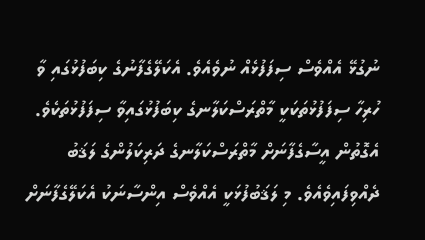ނުގުޅޭ އެއްވެސް ސިފަފުޅެއް ނުވެއެވެ. އެކަލޭގެފާނުގެ ކިބަފުޅުގައި ވާ ހުރިހާ ސިފަފުޅުތަކަކީ މާތްރަސްކަލާނގެ ކިބަފުޅުގައިވާ ސިފަފުޅުތަކެވެ. އެގޮތުން އީސާގެފާނަށް މާތްރަސްކަލާނގެ ދަރިކަލުންގެ ލަޤަބު ދެއްވިފައިވެއެވެ. މި ލަޤަބުފުޅަކީ އެއްވެސް އިންސާނަކު އެކަލޭގެފާނަށް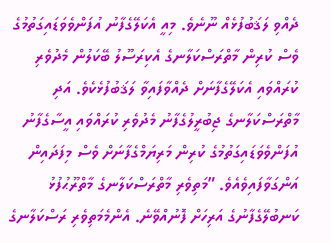ދެއްވި ލަޤަބުފުޅެއް ނޫނެވެ. މިއީ އެކަލޭގެފާނު އުފަންވެވަޑައިގަތުމުގެ ވެސް ކުރިން މާތްރަސްކަލާނގެ އެކިރަސޫލު ބޭކަލުން މެދުވެރި ކުރައްވައި އެކަލޭގެފާނަށް ދެއްވާފައިވާ ލަޤަބުފުޅެކެވެ. އަދި މާތްރަސްކަލާނގެ ޖިބުރީލުގެފާނު މެދުވެރި ކުރައްވައި އީސާގެފާނު އުފަންވެވަޑައިގަތުމުގެ ކުރިން މަރިޔަމްގެފާނަށް ވެސް މިފަދައިން އަންގަވާފައިވެއެވެ. ”މަތިވެރި މާތްރަސްކަލާނގެ މާތްރޫޙުފުޅު ކަނބުލޭގެފާނުގެ އަރިހަށް ފޮނުއްވޭނެ. އެންމެމަތިވެރި ރަސްކަލާނގެ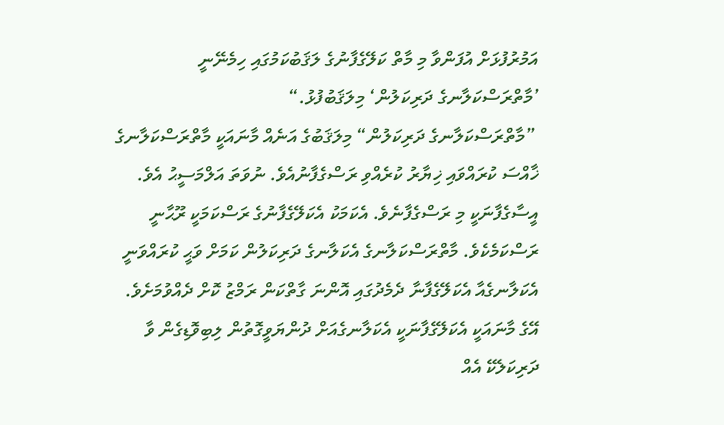އަމުރުފުޅަށް އުފަންވާ މި މާތް ކަލޭގެފާނުގެ ލަޤަބުކަމުގައި ހިމެނޭނީ ’މާތްރަސްކަލާނގެ ދަރިކަލުން‘ މިލަޤަބުފުޅު.“
 ”މާތްރަސްކަލާނގެ ދަރިކަލުން“ މިލަޤަބުގެ އަނެއް މާނައަކީ މާތްރަސްކަލާނގެ ޚާއްސަ ކުރައްވައި ޚިޔާރު ކުރެއްވި ރަސްގެފާނުއެވެ. ނުވަތަ އަލްމަސީޙު އެވެ. އީސާގެފާނަކީ މި ރަސްގެފާނެވެ. އެކަމަކު އެކަލޭގެފާނުގެ ރަސްކަމަކީ ރޫޙާނީ ރަސްކަމެކެވެ. މާތްރަސްކަލާނގެ އެކަލާނގެ ދަރިކަލުން ކަމަށް ވަޙީ ކުރައްވަނީ އެކަލާނގެއާ އެކަލޭގެފާނާ ދެމެދުގައި އޮންނަ ގާތްކަން ރަމްޒު ކޮށް ދެއްވުމަށެވެ. އޭގެ މާނައަކީ އެކަލޭގެފާނަކީ އެކަލާނގެއަށް ދުންޔަވީގޮތުން ލިބިވޮޑިގެން ވާ ދަރިކަލެކޭ އެއް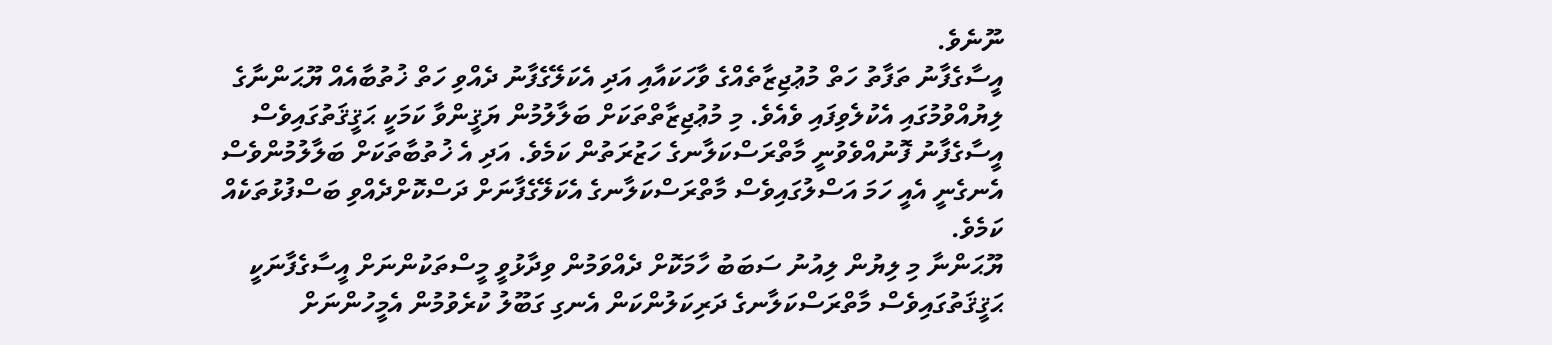ނޫނެވެ.
އީސާގެފާނު ތަފާތު ހަތް މުޢުޖިޒާތެއްގެ ވާހަކައާއި އަދި އެކަލޭގެފާނު ދެއްވި ހަތް ޚުތުބާއެއް ޔޫޙަންނާގެ ލިޔުއްވުމުގައި އެކުލެވިފައި ވެއެވެ. މި މުޢުޖިޒާތްތަކަށް ބަލާލުމުން ޔަޤީންވާ ކަމަކީ ޙަޤީޤަތުގައިވެސް އީސާގެފާނު ފޮނުއްވެވުނީ މާތްރަސްކަލާނގެ ހަޒުރަތުން ކަމެވެ. އަދި އެ ޚުތުބާތަކަށް ބަލާލުމުންވެސް އެނގެނީ އެއީ ހަމަ އަސްލުގައިވެސް މާތްރަސްކަލާނގެ އެކަލޭގެފާނަށް ދަސްކޮށްދެއްވި ބަސްފުޅުތަކެއް ކަމެވެ.
ޔޫޙަންނާ މި ލިޔުން ލިއުނު ސަބަބު ހާމަކޮށް ދެއްވަމުން ވިދާޅުވީ މީސްތަކުންނަށް އީސާގެފާނަކީ ޙަޤީޤަތުގައިވެސް މާތްރަސްކަލާނގެ ދަރިކަލުންކަން އެނގި ގަބޫލު ކުރެވުމުން އެމީހުންނަށް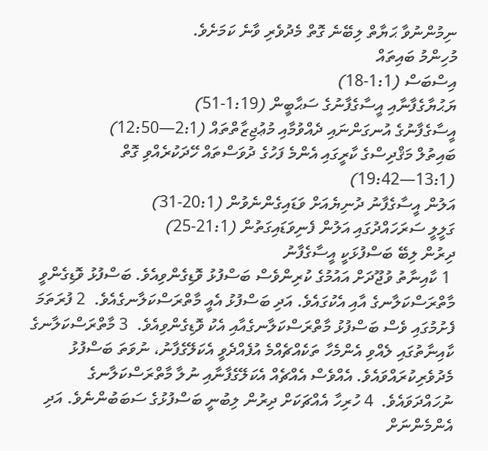ނިމުންނުވާ ޙަޔާތް ލިބޭނެ ގޮތް މެދުވެރި ވާނެ ކަމަށެވެ.
މުހިންމު ބައިތައް
އިސްބަސް (1:1-18)
ޔަޙުޔާގެފާނާއި އީސާގެފާނުގެ ސަޙާބީން (1:19-51)
އީސާގެފާނުގެ އުނގަންނައި ދެއްވުމާއި މުޢުޖިޒާތްތައް (2:1—12:50)
ބައިތުލް މަޤްދިސްގެ ކާރީގައި އެންމެ ފަހުގެ ދުވަސްތައް ހޭދަކުރެއްވި ގޮތް (13:1—19:42)
އަލުން އީސާގެފާނު ދުނިޔެއަށް ވަޑައިގެންނެވުން (20:1-31)
ގަލީލީ ސަރަހައްދުގައި އަލުން ފެނިވަޑައިގަތުން (21:1-25)
ދިރުން ލިބޭ ބަސްފުޅަކީ އީސާގެފާނު
 1 ކާއިނާތު ވުޖޫދަށް އައުމުގެ ކުރިންވެސް ބަސްފުޅު ވޮޑިގެންވިއެވެ. ބަސްފުޅު ވޮޑިގެންވީ މާތްރަސްކަލާނގެ އާއި އެކުގައެވެ. އަދި ބަސްފުޅު އެއީ މާތްރަސްކަލާނގެއެވެ.  2 ފުރަތަމަ ފެށުމުގައި ވެސް ބަސްފުޅު މާތްރަސްކަލާނގެއާއި އެކު ވޮޑިގެންވިއެވެ.  3 މާތްރަސްކަލާނގެ ކާއިނާތުގައި ލެއްވި އެންމެހާ ތަކެއްޗެއްމެ އުފެއްދެވީ އެކަލޭގެފާނު، ނުވަތަ ބަސްފުޅު މެދުވެރިކުރައްވައެވެ. އެއްވެސް އެއްޗެއް އެކަލޭގެފާނާއި ނުލާ މާތްރަސްކަލާނގެ ނުހައްދަވައެވެ.  4 ހުރިހާ އެއްޗަކަށް ދިރުން ލިބުނީ ބަސްފުޅުގެ ސަބަބުންނެވެ. އަދި އެންމެންނަށް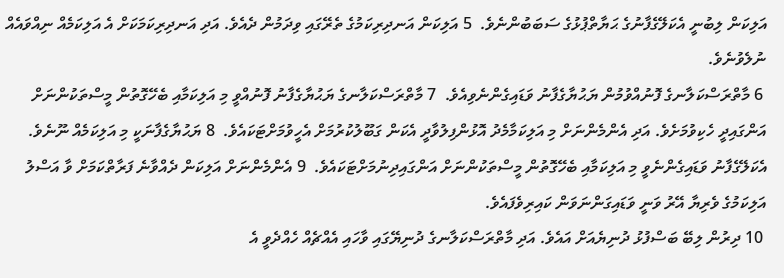އަލިކަން ލިބުނީ އެކަލޭގެފާނުގެ ޙަޔާތްޕުޅުގެ ސަބަބުންނެވެ.  5 އަލިކަން އަނދިރިކަމުގެ ތެރޭގައި ވިދަމުން ދެއެވެ. އަދި އަނދިރިކަމަކަށް އެ އަލިކަމެއް ނިއްވައެއް ނުލެވުނެވެ.
 6 މާތްރަސްކަލާނގެ ފޮނުއްވުމުން ޔަޙުޔާގެފާނު ވަޑައިގެންނެވިއެވެ.  7 މާތްރަސްކަލާނގެ ޔަޙުޔާގެފާނު ފޮނުއްވީ މި އަލިކަމާއި ބެހޭގޮތުން މީސްތަކުންނަށް އަންގައިދީ ހެކިވުމަށެވެ. އަދި އެންމެންނަށް މި އަލިކަމާމެދު އޮޅުންފިލުވާދީ އެކަން ގަބޫލުކުރުމަށް އެހީވުމަށްޓަކައެވެ.  8 ޔަޙުޔާގެފާނަކީ މި އަލިކަމެއް ނޫނެވެ. އެކަލޭގެފާނު ވަޑައިގެންނެވީ މި އަލިކަމާއި ބެހޭގޮތުން މީސްތަކުންނަށް އަންގައިދިނުމަށްޓަކައެވެ.  9 އެންމެންނަށް އަލިކަން ދެއްވާނެ ފަރާތްކަމަށް ވާ އަސްލު އަލިކަމުގެ ވެރިޔާ އޭރު ވަނީ ވަޑައިގަންނަވަން ކައިރިވެފައެވެ.
 10 ދިރުން ލިބޭ ބަސްފުޅު ދުނިޔެއަށް އައެވެ. އަދި މާތްރަސްކަލާނގެ ދުނިޔޭގައި ވާހައި އެއްޗެއް ހެއްދެވީ އެ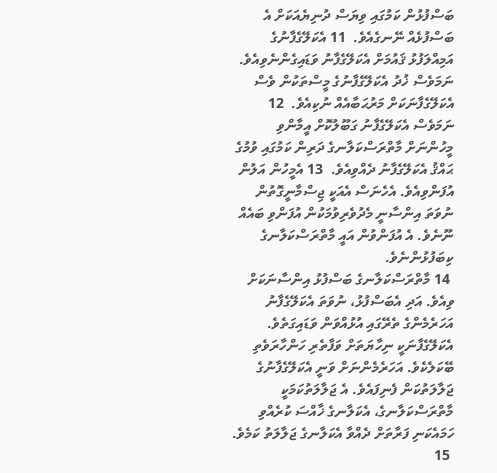ބަސްފުޅުން ކަމުގައި ވިޔަސް ދުނިޔެއަކަށް އެ ބަސްފުޅެއް ނޭނގެއެވެ.  11 އެކަލޭގެފާނުގެ އަމިއްލަފުޅު ޤައުމަށް އެކަލޭގެފާނު ވަޑައިގެންނެވިއެވެ. ނަމަވެސް ޚުދު އެކަލޭގެފާނުގެ މީސްތަކުން ވެސް އެކަލޭގެފާނަކަށް މަރުޙަބާއެއް ނުކިއެވެ.  12 ނަމަވެސް އެކަލޭގެފާނު ގަބޫލުކޮށް އީމާންވި މީހުންނަށް މާތްރަސްކަލާނގެ ދަރިން ކަމުގައި ވުމުގެ ޙައްޤު އެކަލޭގެފާނު ދެއްވިއެވެ.  13 އެމީހުން އަލުން އުފަންވިއެވެ. އެހެނަސް އެއަކީ ޖިސްމާނީގޮތުން ނުވަތަ އިންސާނީ މެދުވެރިވުމަކުން އުފަންވި ބައެއް ނޫނެވެ. އެ އުފަންވުން އައީ މާތްރަސްކަލާނގެ ކިބަފުޅުންނެވެ.
 14 މާތްރަސްކަލާނގެ ބަސްފުޅު އިންސާނަކަށް ވިއެވެ. އަދި އެބަސްފުޅު، ނުވަތަ އެކަލޭގެފާނު އަހަރެމެންގެ ތެރޭގައި އުޅުއްވަން ވަޑައިގަތެވެ. އެކަލޭގެފާނަކީ ނިހާޔަތަށް ވަފާތެރި ހަންހާރަވެތި ބޭކަލެކެވެ. އަހަރެމެންނަށް ވަނީ އެކަލޭގެފާނުގެ ޖަލާލަތުކަން ފެނިފައެވެ. އެ ޖަލާލަތުކަމަކީ މާތްރަސްކަލާނގެ، އެކަލާނގެ ޚާއްސަ ކުރެއްވި ހަމައެކަނި ފަރާތަށް ދެއްވާ އެކަލާނގެ ޖަލާލަތު ކަމެވެ.
 15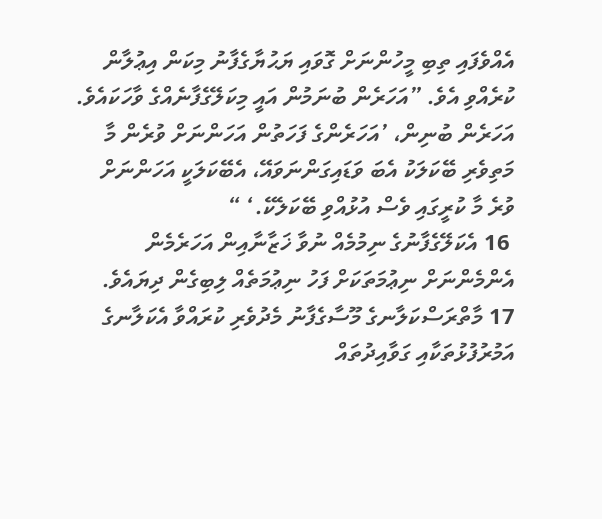އެއްވެފައި ތިބި މީހުންނަށް ގޮވައި ޔަޙުޔާގެފާނު މިކަން އިޢުލާން ކުރެއްވި އެވެ. ”އަހަރެން ބުނަމުން އައީ މިކަލޭގެފާނެއްގެ ވާހަކައެވެ. އަހަރެން ބުނިން، ’އަހަރެންގެ ފަހަތުން އަހަންނަށް ވުރެން މާ މަތިވެރި ބޭކަލަކު އެބަ ވަޑައިގަންނަވައޭ، އެބޭކަލަކީ އަހަންނަށް ވުރެ މާ ކުރީގައި ވެސް އުޅުއްވި ބޭކަލެކޭ.‘ “
 16 އެކަލޭގެފާނުގެ ނިމުމެއް ނުވާ ޚަޒާނާއިން އަހަރެމެން އެންމެންނަށް ނިޢުމަތަކަށް ފަހު ނިޢުމަތެއް ލިބިގެން ދިޔައެވެ.
17 މާތްރަސްކަލާނގެ މޫސާގެފާނު މެދުވެރި ކުރައްވާ އެކަލާނގެ އަމުރުފުޅުތަކާއި ގަވާއިދުތައް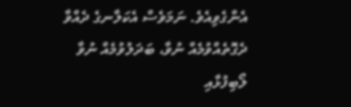އެންގެވިއެވެ. ނަމަވެސް އެކަލާނގެ ދެއްވާ ދެގޮތެއްވުމެއް ނުވާ، ބަދަލުވުމެއް ނުވާ ލޯބިފުޅާއި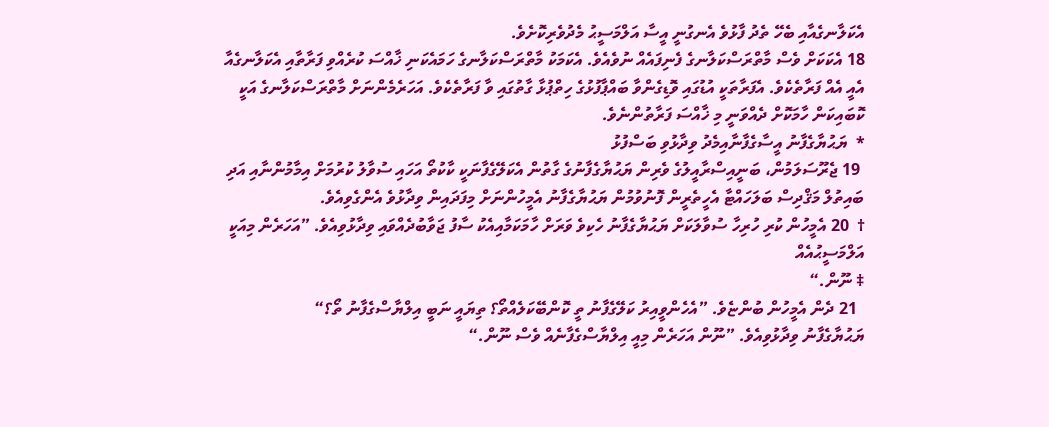އެކަލާނގެއާއި ބެހޭ ތެދު ފާޅުވެ އެނގުނީ އީސާ އަލްމަސީޙު މެދުވެރިކޮށެވެ.
18 އެކަކަށް ވެސް މާތްރަސްކަލާނގެ ފެނިފައެއް ނުވެއެވެ. އެކަމަކު މާތްރަސްކަލާނގެ ހަމައެކަނި ޚާއްސަ ކުރެއްވި ފަރާތާއި އެކަލާނގެއާ އެއީ އެއް ފަރާތެކެވެ. އެފަރާތަކީ އުޑުގައި ވޮޑިގެންވާ ބައްޕާފުޅުގެ ހިތްޕުޅާ ގާތުގައި ވާ ފަރާތެކެވެ. އަހަރެމެންނަށް މާތްރަސްކަލާނގެ އަކީ ކޮބައިކަން ހާމަކޮށް ދެއްވަނީ މި ޚާއްސަ ފަރާތުންނެވެ.
*  ޔަޙުޔާގެފާނު އީސާގެފާނާއިމެދު ވިދާޅުވި ބަސްފުޅު
 19 ޖެރޫސަލަމުން، ބަނީއިސްރާއީލުގެ ވެރިން ޔަޙުޔާގެފާނުގެ ގާތުން އެކަލޭގެފާނަކީ ކާކުތޯ އަހައި ސުވާލު ކުރުމަށް އިމާމުންނާއި އަދި ބައިތުލް މަޤްދިސް ބަލަހައްޓާ އެހީތެރީން ފޮނުވުމުން ޔަޙުޔާގެފާނު އެމީހުންނަށް މިފަދައިން ވިދާޅުވެ އެންގެވިއެވެ.
†  20 އެމީހުން ކުރި ހުރިހާ ސުވާލަކަށް ޔަޙުޔާގެފާނު ހެކިވެ ވަރަށް ހާމަކަމާއިއެކު ސާފު ޖަވާބުދެއްވައި ވިދާޅުވިއެވެ. ”އަހަރެން މިއަކީ އަލްމަސީޙުއެއް
‡ ނޫން.“
  21 ދެން އެމީހުން ބުންޏެވެ. ”އެހެންވީއިރު ކަލޭގެފާނު ތީ ކޮންބޭކަލެއްތޯ؟ ތިޔައީ ނަބީ އިލްޔާސްގެފާނު ތޯ؟“
ޔަޙުޔާގެފާނު ވިދާޅުވިއެވެ. ”ނޫން އަހަރެން މިއީ އިލްޔާސްގެފާނެއް ވެސް ނޫން.“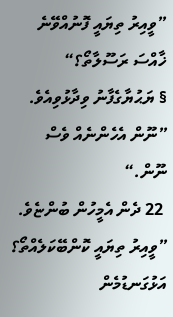”ވީއިރު ތިޔައީ ފޮނުއްވޭނެ ޚާއްސަ ރަސޫލާތޯ؟“
§ ޔަޙުޔާގެފާނު ވިދާޅުވިއެވެ. ”ނޫން އެހެންނެއް ވެސް ނޫން.“
 22 ދެން އެމީހުން ބުންޏެވެ. ”ވީއިރު ތިޔައީ ކޮންބޭކަލެއްތޯ؟ އަޅުގަނޑުމެން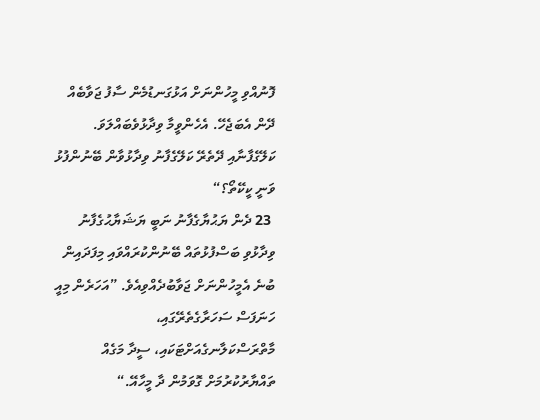ފޮނުއްވި މީހުންނަށް އަޅުގަނޑުމެން ސާފު ޖަވާބެއް ދޭން އެބަޖެހޭ. އެހެންވީމާ ވިދާޅުވެބައްލަވަ. ކަލޭގެފާނާއި ދޭތެރޭ ކަލޭގެފާނު ވިދާޅުވާން ބޭނުންފުޅު ވަނީ ކީކޭތޯ؟“
 23 ދެން ޔަޙުޔާގެފާނު ނަބީ ޔަޝަޔާޙުގެފާނު ވިދާޅުވި ބަސްފުޅުތައް ބޭނުންކުރައްވައި މިފަދައިން ބުނެ އެމީހުންނަށް ޖަވާބުދެއްވިއެވެ. ”އަހަރެން މިއީ ހަނަފަސް ސަހަރާގެތެރޭގައި، މާތްރަސްކަލާނގެއަށްޓަކައި، ސީދާ މަގެއް ތައްޔާރުކުރުމަށް ގޮވަމުން ދާ މީހާއޭ.“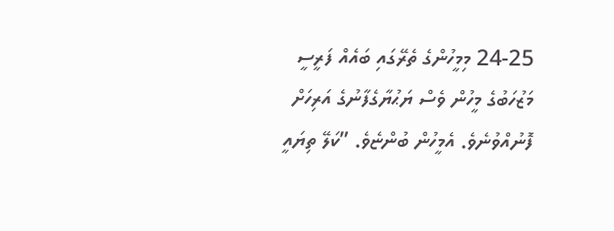24-25 މިމީހުންގެ ތެރޭގައި ބައެއް ފަރީސީ މަޒުހަބުގެ މީހުން ވެސް ޔަޙުޔާގެފާނުގެ އަރިހަށް ފޮނުއްވުނެވެ. އެމީހުން ބުންޏެވެ. ”ކަލޭ ތިޔައީ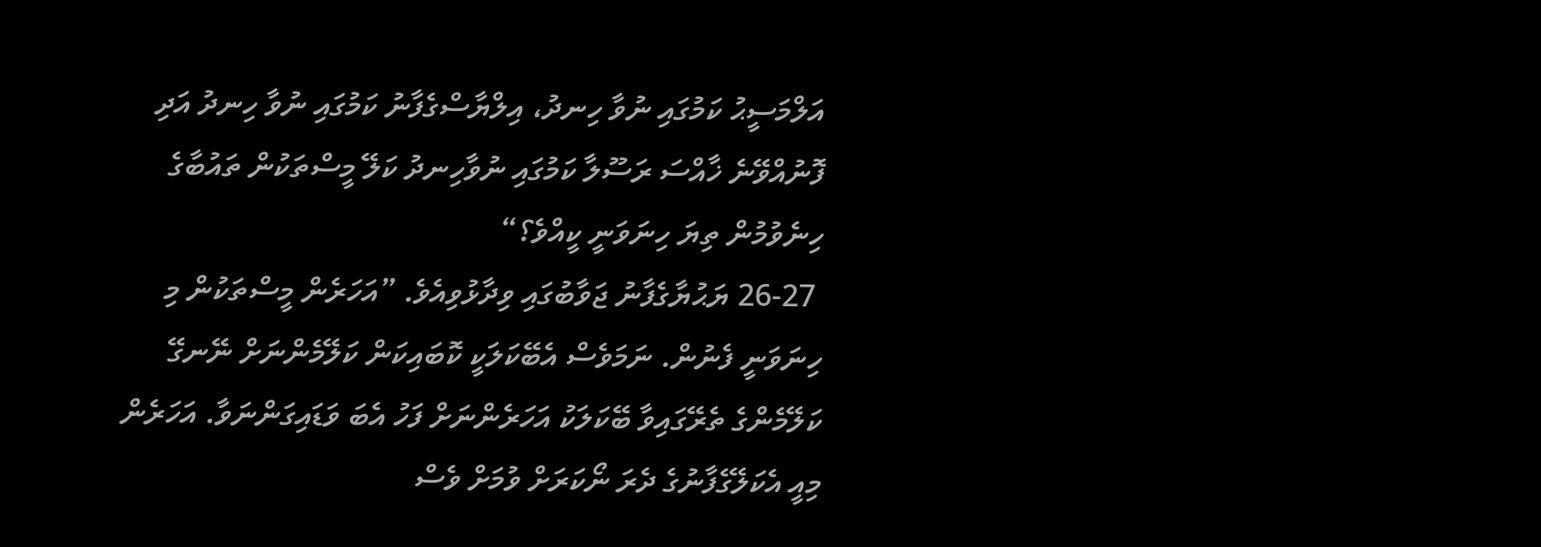އަލްމަސީޙު ކަމުގައި ނުވާ ހިނދު، އިލްޔާސްގެފާނު ކަމުގައި ނުވާ ހިނދު އަދި ފޮނުއްވޭނެ ޚާއްސަ ރަސޫލާ ކަމުގައި ނުވާހިނދު ކަލޭ މީސްތަކުން ތައުބާގެ ހިނެވުމުން ތިޔަ ހިނަވަނީ ކީއްވެ؟“
 26-27 ޔަޙުޔާގެފާނު ޖަވާބުގައި ވިދާޅުވިއެވެ. ”އަހަރެން މީސްތަކުން މި ހިނަވަނީ ފެނުން. ނަމަވެސް އެބޭކަލަކީ ކޮބައިކަން ކަލޭމެންނަށް ނޭނގޭ ކަލޭމެންގެ ތެރޭގައިވާ ބޭކަލަކު އަހަރެންނަށް ފަހު އެބަ ވަޑައިގަންނަވާ. އަހަރެން މިއީ އެކަލޭގެފާނުގެ ދެރަ ނޯކަރަށް ވުމަށް ވެސް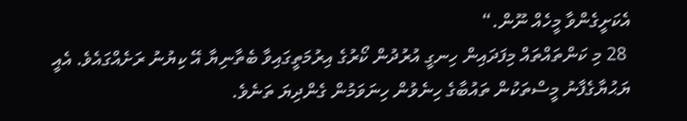އެކަށީގެންވާ މީހެއް ނޫން.“
 28 މި ކަންތައްތައް މިފަދައިން ހިނގީ އުރުދުން ކޯރުގެ އިރުމަތީގައިވާ ބެތާނިޔާ އޭ ކިޔުނު ރަށެއްގައެވެ. އެއީ ޔަޙުޔާގެފާނު މީސްތަކުން ތައުބާގެ ހިނެވުން ހިނަވަމުން ގެންދިޔަ ތަނެވެ.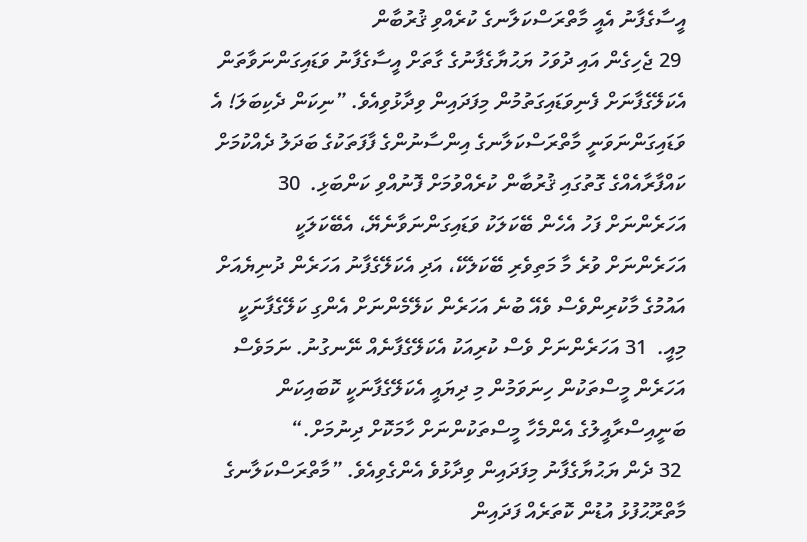އީސާގެފާނު އެއީ މާތްރަސްކަލާނގެ ކުރެއްވި ޤުރުބާން
 29 ޖެހިގެން އައި ދުވަހު ޔަޙުޔާގެފާނުގެ ގާތަށް އީސާގެފާނު ވަޑައިގަންނަވާތަން އެކަލޭގެފާނަށް ފެނިވަޑައިގަތުމުން މިފަދައިން ވިދާޅުވިއެވެ. ”ނިކަން ދެކިބަލަ! އެ ވަޑައިގަންނަވަނީ މާތްރަސްކަލާނގެ އިންސާނުންގެ ފާފަތަކުގެ ބަދަލު ދެއްކުމަށް ކައްފާރާއެއްގެ ގޮތުގައި ޤުރުބާން ކުރެއްވުމަށް ފޮނުއްވި ކަންބަޅި.  30 އަހަރެންނަށް ފަހު އެހެން ބޭކަލަކު ވަޑައިގަންނަވާނެޔޭ، އެބޭކަލަކީ އަހަރެންނަށް ވުރެ މާ މަތިވެރި ބޭކަލެކޭ، އަދި އެކަލޭގެފާނު އަހަރެން ދުނިޔެއަށް އައުމުގެ މާކުރިންވެސް ވެއޭ ބުނެ އަހަރެން ކަލޭމެންނަށް އެންގި ކަލޭގެފާނަކީ މިއީ.  31 އަހަރެންނަށް ވެސް ކުރިއަކު އެކަލޭގެފާނެއް ނޭނގުނު. ނަމަވެސް އަހަރެން މީސްތަކުން ހިނަވަމުން މި ދިޔައީ އެކަލޭގެފާނަކީ ކޮބައިކަން ބަނީއިސްރާއީލުގެ އެންމެހާ މީސްތަކުންނަށް ހާމަކޮށް ދިނުމަށް.“
 32 ދެން ޔަޙުޔާގެފާނު މިފަދައިން ވިދާޅުވެ އެންގެވިއެވެ. ”މާތްރަސްކަލާނގެ މާތްރޫޙުފުޅު އުޑުން ކޮތަރެއް ފަދައިން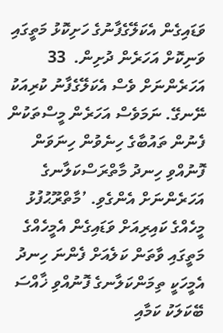ވަޑައިގެން އެކަލޭގެފާނުގެ ހަށިކޮޅު މަތީގައި ވަނިކޮށް އަހަރެން ދުށިން.  33 އަހަރެންނަށް ވެސް އެކަލޭގެފާނު ކުރިއަކު ނޭނގޭ. ނަމަވެސް އަހަރެން މީސްތަކުން ފެނުން ތައުބާގެ ހިނެވުން ހިނަވަން ފޮނުއްވި ހިނދު މާތްރަސްކަލާނގެ އަހަރެންނަށް އެންގެވި. ’މާތްރޫޙުފުޅު މީހެއްގެ ކައިރިއަށް ވަޑައިގެން އެމީހެއްގެ މަތީގައި ވާތަން ކަލެއަށް ފެންނަ ހިނދު އެމީހަކީ ތިމަންކަލާނގެ ފޮނުއްވި ޚާއްސަ ބޭކަލަކު ކަމާއި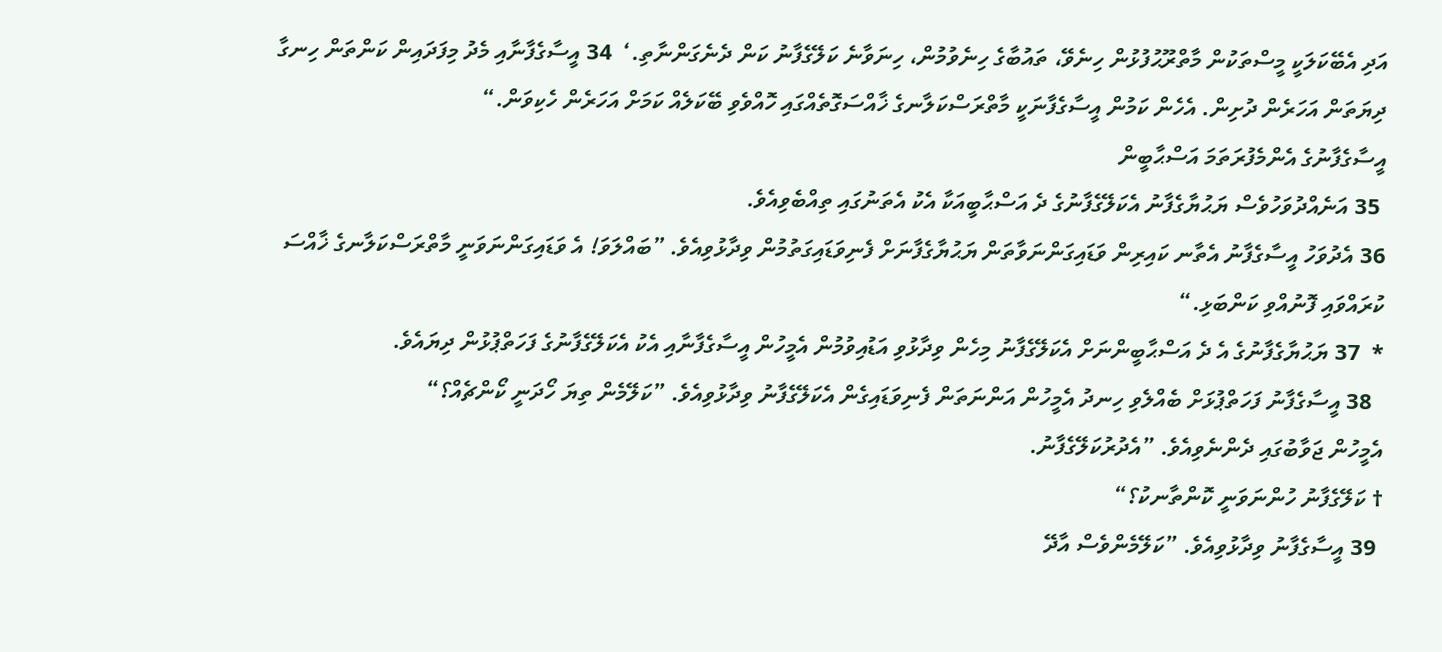އަދި އެބޭކަލަކީ މީސްތަކުން މާތްރޫޙުފުޅުން ހިނެވޭ، ތައުބާގެ ހިނެވުމުން، ހިނަވާނެ ކަލޭގެފާނު ކަން ދެނެގަންނާތި.‘  34 އީސާގެފާނާއި މެދު މިފަދައިން ކަންތަން ހިނގާ ދިޔަތަން އަހަރެން ދުށިން. އެހެން ކަމުން އީސާގެފާނަކީ މާތްރަސްކަލާނގެ ޚާއްސަގޮތެއްގައި ހޮއްވެވި ބޭކަލެއް ކަމަށް އަހަރެން ހެކިވަން.“
އީސާގެފާނުގެ އެންމެފުރަތަމަ އަސްޙާބީން
 35 އަނެއްދުވަހުވެސް ޔަޙުޔާގެފާނު އެކަލޭގެފާނުގެ ދެ އަސްޙާބީއަކާ އެކު އެތަނުގައި ތިއްބެވިއެވެ.
36 އެދުވަހު އީސާގެފާނު އެތާނ ކައިރިން ވަޑައިގަންނަވާތަން ޔަޙުޔާގެފާނަށް ފެނިވަޑައިގަތުމުން ވިދާޅުވިއެވެ. ”ބައްލަވަ! އެ ވަޑައިގަންނަވަނީ މާތްރަސްކަލާނގެ ޚާއްސަ ކުރައްވައި ފޮނުއްވި ކަންބަޅި.“
*  37 ޔަޙުޔާގެފާނުގެ އެ ދެ އަސްޙާބީންނަށް އެކަލޭގެފާނު މިހެން ވިދާޅުވި އަޑުއިވުމުން އެމީހުން އީސާގެފާނާއި އެކު އެކަލޭގެފާނުގެ ފަހަތްޕުޅުން ދިޔައެވެ.
  38 އީސާގެފާނު ފަހަތްޕުޅަށް ބެއްލެވި ހިނދު އެމީހުން އަންނަތަން ފެނިވަޑައިގެން އެކަލޭގެފާނު ވިދާޅުވިއެވެ. ”ކަލޭމެން ތިޔަ ހޯދަނީ ކޯންޗެއް؟“
އެމީހުން ޖަވާބުގައި ދެންނެވިއެވެ. ”އެދުރުކަލޭގެފާނު.
† ކަލޭގެފާނު ހުންނަވަނީ ކޮންތާނކު؟“
 39 އީސާގެފާނު ވިދާޅުވިއެވެ. ”ކަލޭމެންވެސް އާދޭ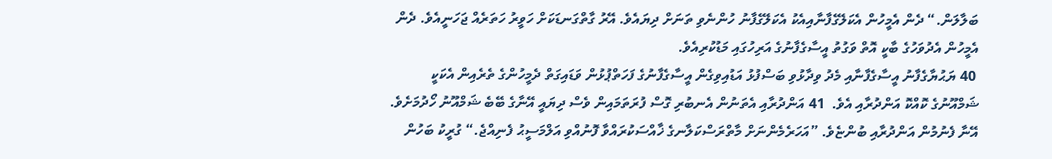ބަލާލަން.“ ދެން އެމީހުން އެކަލޭގެފާނާއިއެކު އެކަލޭގެފާނު ހުންނެވި ތަނަށް ދިޔައެވެ. އޭރު ގާތްގަނޑަކަށް ހަވީރު ހަތަރެއް ޖަހަނީއެވެ. ދެން އެމީހުން އެދުވަހުގެ ބާކީ އޮތް ވަގުތު އީސާގެފާނުގެ އަރިހުގައި މަޑުކުރިއެވެ.
 40 ޔަޙުޔާގެފާނު އީސާގެފާނާއި މެދު ވިދާޅުވި ބަސްފުޅު އަޑުއިވިގެން އީސާގެފާނުގެ ފަހަތްޕުޅުން ވަޑައިގަތް ދެމީހުންގެ ތެރެއިން އެކަކީ ޝަމްއޫނުގެ ކޮއްކޮ އަންދުރާއި އެވެ.  41 އަންދުރާއި އެތަނުން އެނބުރި ގޮސް ފުރަތަމައިން ވެސް ދިޔައީ އޭނާގެ ބޭބެ ޝަމްއޫނު ހޯދުމަށެވެ. އޭނާ ފެނުމުން އަންދުރާއި ބުންޏެވެ. ”އަހަރެމެންނަށް މާތްރަސްކަލާނގެ ޚާއްސަކުރައްވާ ފޮނުއްވި އަލްމަސީޙު ފެނިއްޖެ.“ ގުރީކު ބަހުން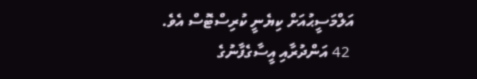އަލްމަސީޙުއަށް ކިޔެނީ ކުރިސްޓޮސް އެވެ.
 42 އަންދުރާއި އީސާގެފާނުގެ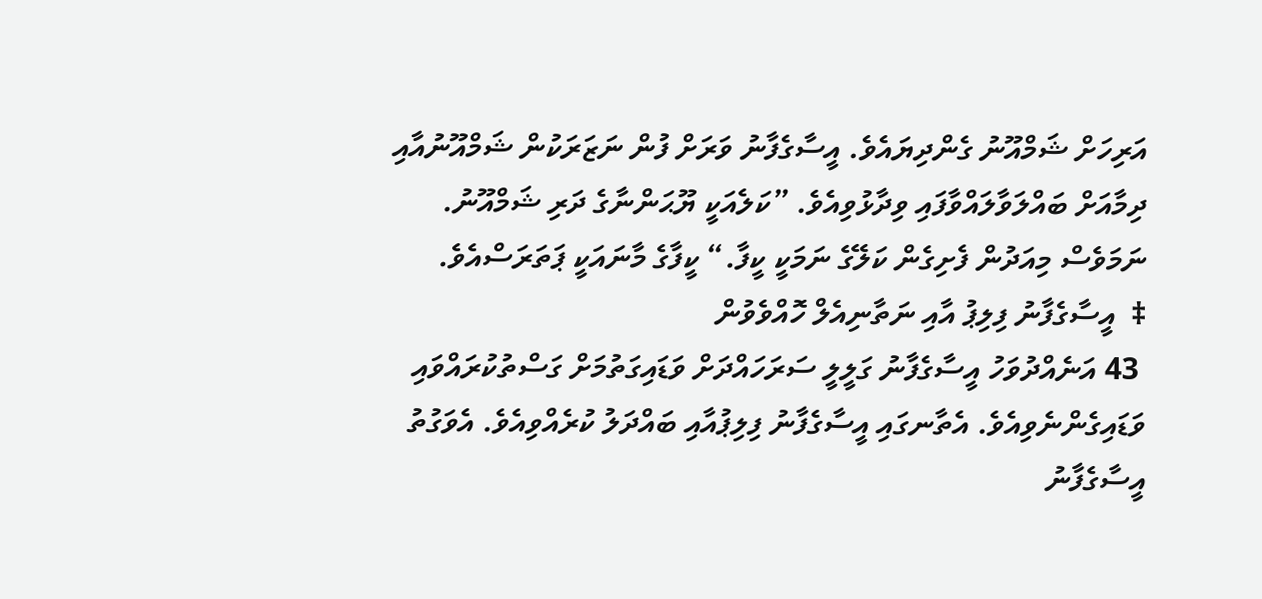އަރިހަށް ޝަމްއޫނު ގެންދިޔައެވެ. އީސާގެފާނު ވަރަށް ފުން ނަޒަރަކުން ޝަމްއޫނުއާއި ދިމާއަށް ބައްލަވާލައްވާފައި ވިދާޅުވިއެވެ. ”ކަލެއަކީ ޔޫޙަންނާގެ ދަރި ޝަމްއޫނު. ނަމަވެސް މިއަދުން ފެށިގެން ކަލޭގެ ނަމަކީ ކީފާ.“ ކީފާގެ މާނައަކީ ޕަތަރަސްއެވެ.
‡  އީސާގެފާނު ފިލިޕު އާއި ނަތާނިއެލް ހޮއްވެވުން
 43 އަނެއްދުވަހު އީސާގެފާނު ގަލީލީ ސަރަހައްދަށް ވަޑައިގަތުމަށް ގަސްތުކުރައްވައި ވަޑައިގެންނެވިއެވެ. އެތާނގައި އީސާގެފާނު ފިލިޕުއާއި ބައްދަލު ކުރެއްވިއެވެ. އެވަގުތު އީސާގެފާނު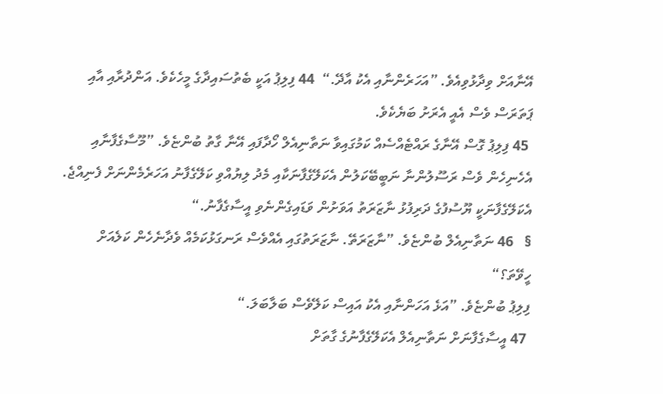އޭނާއަށް ވިދާޅުވިއެވެ. ”އަހަރެންނާއި އެކު އާދޭ.“  44 ފިލިޕު އަކީ ބެތުސައިދާގެ މީހެކެވެ. އަންދުރާއި އާއި ޕަތަރަސް ވެސް އެއީ އެރަށު ބަޔެކެވެ.
 45 ފިލިޕު ގޮސް އޭނާގެ ރައްޓެއްސެއް ކަމުގައިވާ ނަތާނިއެލް ހޯދާފައި އޭނާ ގާތު ބުންޏެވެ. ”މޫސާގެފާނާއި އެހެނިހެން ވެސް ރަސޫލުންނާ ނަބީބޭކަލުން އެކަލޭގެފާނަކާއި މެދު ލިޔުއްވި ކަލޭގެފާނު އަހަރެމެންނަށް ފެނިއްޖެ. އެކަލޭގެފާނަކީ ޔޫސުފުގެ ދަރިފުޅު ނާޒަރަތު އަވަށުން ވަޑައިގެންނެވި އީސާގެފާނު.“
§   46 ނަތާނިއެލް ބުންޏެވެ. ”ނާޒަރަތޭ. ނާޒަރަތުގައި އެއްވެސް ރަނގަޅުކަމެއް ވެދާނެހެން ކަލެއަށް ހީވޭތަ؟“
ފިލިޕު ބުންޏެވެ. ”އަޅެ އަހަންނާއި އެކު އައިސް ކަލޭވެސް ބަލާބަލަ.“
 47 އީސާގެފާނަށް ނަތާނިއެލް އެކަލޭގެފާނުގެ ގާތަށް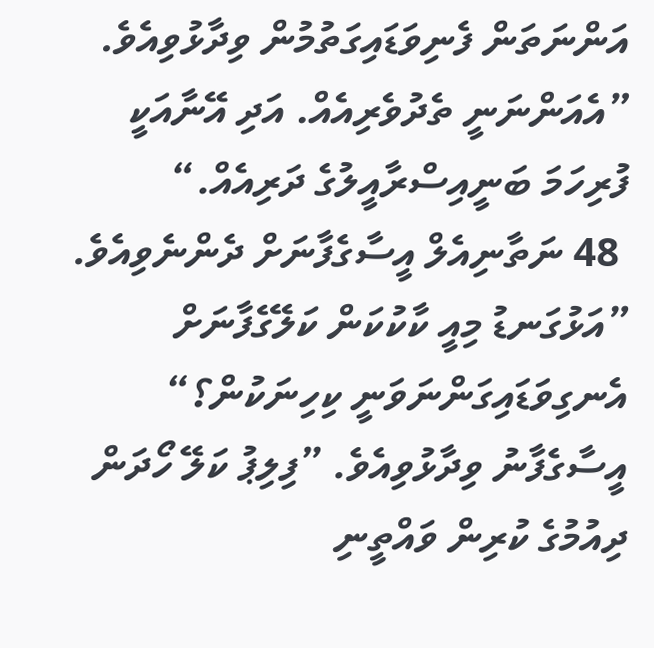އަންނަތަން ފެނިވަޑައިގަތުމުން ވިދާޅުވިއެވެ. ”އެއަންނަނީ ތެދުވެރިއެއް. އަދި އޭނާއަކީ ފުރިހަމަ ބަނީއިސްރާއީލުގެ ދަރިއެއް.“
 48 ނަތާނިއެލް އީސާގެފާނަށް ދެންނެވިއެވެ. ”އަޅުގަނޑު މިއީ ކާކުކަން ކަލޭގެފާނަށް އެނގިވަޑައިގަންނަވަނީ ކިހިނަކުން؟“
އީސާގެފާނު ވިދާޅުވިއެވެ. ”ފިލިޕު ކަލޭ ހޯދަން ދިއުމުގެ ކުރިން ވައްތީނި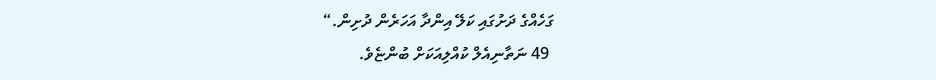ގަހެއްގެ ދަށުގައި ކަލޭ އިންދާ އަހަރެން ދުށިން.“
 49 ނަތާނިއެލް ކުއްލިއަކަށް ބުންޏެވެ.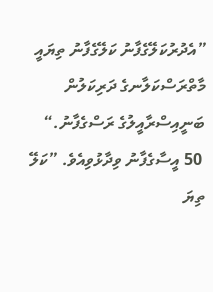”އެދުރުކަލޭގެފާނު ކަލޭގެފާނު ތިޔައީ މާތްރަސްކަލާނގެ ދަރިކަލުން ބަނީއިސްރާއީލުގެ ރަސްގެފާނު.“
 50 އީސާގެފާނު ވިދާޅުވިއެވެ. ”ކަލޭ ތިޔަ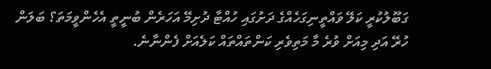ގަބޫލުކުރީ ކަލޭ ވައްތީނިގަހެއްގެ ދަށުގައި ހުއްޓާ ދުށިމޭ އަހަރެން ބުނީތީ އެހެންވީމަތަ؟ ބަލަން ހުރޭ އަދި މިއަށް ވުރެ މާ މަތިވެރި ކަންތައްތައް ކަލެއަށް ފެންނާނެ.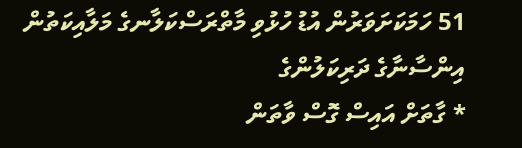51 ހަމަކަށަވަރުން އުޑު ހުޅުވި މާތްރަސްކަލާނގެ މަލާއިކަތުން އިންސާނާގެ ދަރިކަލުންގެ
* ގާތަށް އައިސް ގޮސް ވާތަން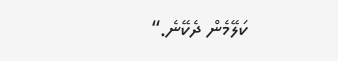ކަލޭމެން ދެކޭނެ.“